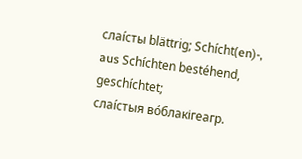слаі́сты blättrig; Schícht(en)-, aus Schíchten bestéhend, geschíchtet;
слаі́стыя во́блакігеагр.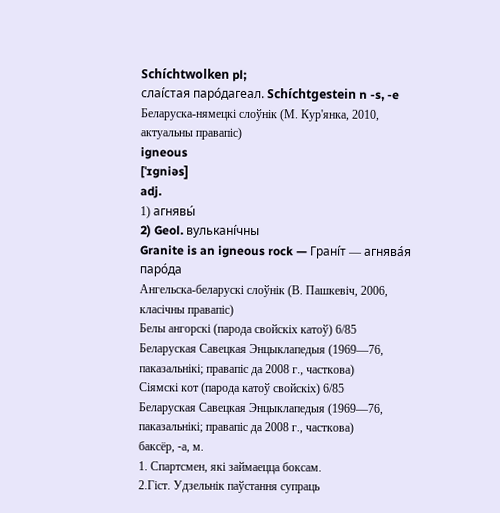Schíchtwolken pl;
слаі́стая паро́дагеал. Schíchtgestein n -s, -e
Беларуска-нямецкі слоўнік (М. Кур'янка, 2010, актуальны правапіс)
igneous
[ˈɪgniəs]
adj.
1) агнявы́
2) Geol. вулькані́чны
Granite is an igneous rock — Грані́т — агнява́я паро́да
Ангельска-беларускі слоўнік (В. Пашкевіч, 2006, класічны правапіс)
Белы ангорскі (парода свойскіх катоў) 6/85
Беларуская Савецкая Энцыклапедыя (1969—76, паказальнікі; правапіс да 2008 г., часткова)
Сіямскі кот (парода катоў свойскіх) 6/85
Беларуская Савецкая Энцыклапедыя (1969—76, паказальнікі; правапіс да 2008 г., часткова)
баксёр, ‑а, м.
1. Спартсмен, які займаецца боксам.
2.Гіст. Удзельнік паўстання супраць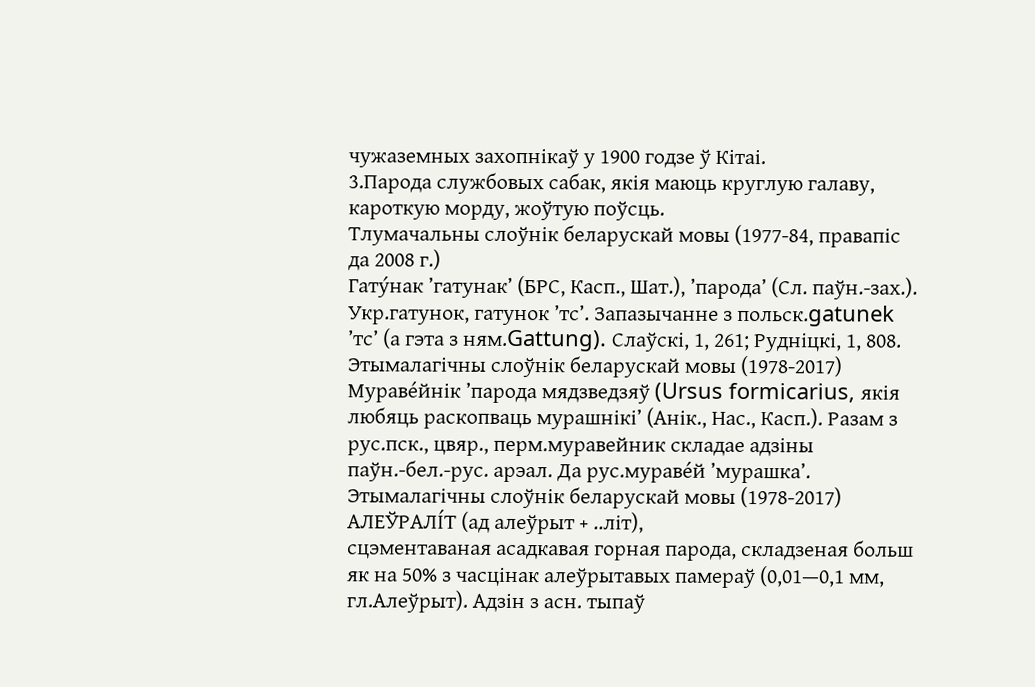чужаземных захопнікаў у 1900 годзе ў Кітаі.
3.Парода службовых сабак, якія маюць круглую галаву, кароткую морду, жоўтую поўсць.
Тлумачальны слоўнік беларускай мовы (1977-84, правапіс да 2008 г.)
Гату́нак ’гатунак’ (БРС, Касп., Шат.), ’парода’ (Сл. паўн.-зах.). Укр.гатунок, гатунок ’тс’. Запазычанне з польск.gatunek ’тс’ (а гэта з ням.Gattung). Слаўскі, 1, 261; Рудніцкі, 1, 808.
Этымалагічны слоўнік беларускай мовы (1978-2017)
Мураве́йнік ’парода мядзведзяў (Ursus formicarius, якія любяць раскопваць мурашнікі’ (Анік., Нас., Касп.). Разам з рус.пск., цвяр., перм.муравейник складае адзіны паўн.-бел.-рус. арэал. Да рус.мураве́й ’мурашка’.
Этымалагічны слоўнік беларускай мовы (1978-2017)
АЛЕЎРАЛІ́Т (ад алеўрыт + ..літ),
сцэментаваная асадкавая горная парода, складзеная больш як на 50% з часцінак алеўрытавых памераў (0,01—0,1 мм, гл.Алеўрыт). Адзін з асн. тыпаў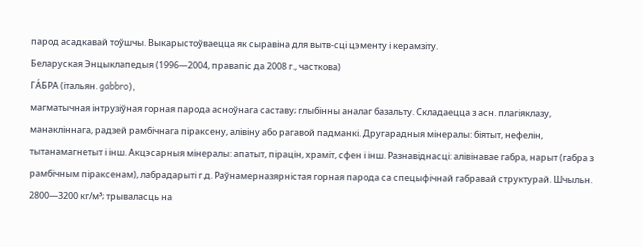парод асадкавай тоўшчы. Выкарыстоўваецца як сыравіна для вытв-сці цэменту і керамзіту.
Беларуская Энцыклапедыя (1996—2004, правапіс да 2008 г., часткова)
ГА́БРА (італьян. gabbro),
магматычная інтрузіўная горная парода асноўнага саставу; глыбінны аналаг базальту. Складаецца з асн. плагіяклазу, манакліннага, радзей рамбічнага піраксену, алівіну або рагавой падманкі. Другарадныя мінералы: біятыт, нефелін, тытанамагнетыт і інш. Акцэсарныя мінералы: апатыт, пірацін, храміт, сфен і інш. Разнавіднасці: алівінавае габра, нарыт (габра з рамбічным піраксенам), лабрадарыті г.д. Раўнамерназярністая горная парода са спецыфічнай габравай структурай. Шчыльн. 2800—3200 кг/м³; трываласць на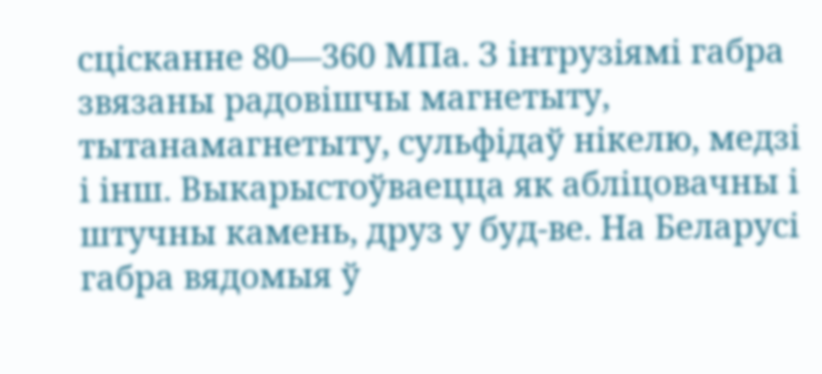сцісканне 80—360 МПа. З інтрузіямі габра звязаны радовішчы магнетыту, тытанамагнетыту, сульфідаў нікелю, медзі і інш. Выкарыстоўваецца як абліцовачны і штучны камень, друз у буд-ве. На Беларусі габра вядомыя ў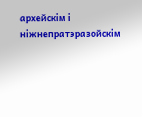архейскім і ніжнепратэразойскім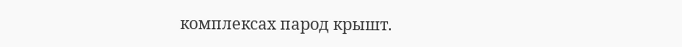комплексах парод крышт.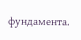фундамента.